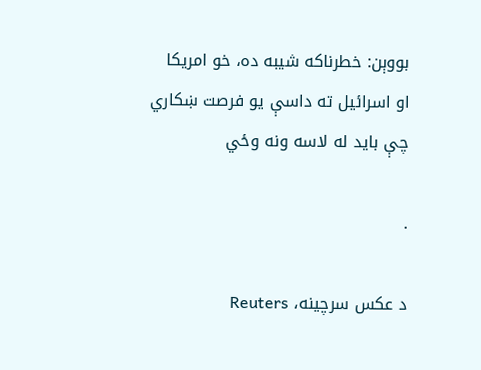بووېن: خطرناکه شیبه ده، خو امریکا او اسرائیل ته داسې یو فرصت ښکاري چې باید له لاسه ونه وځي

.

د عکس سرچینه، Reuters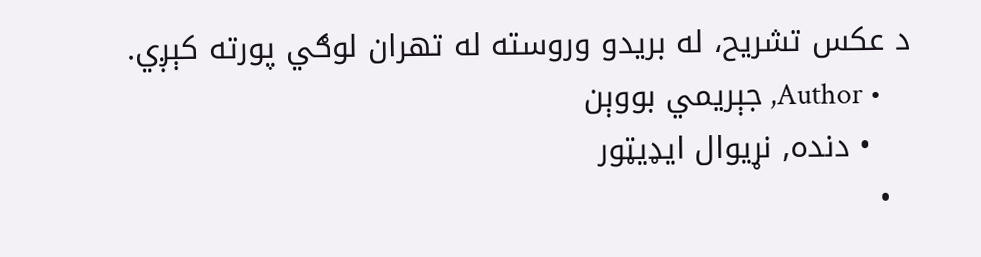د عکس تشریح، له بریدو وروسته له تهران لوګي پورته کېږي.
    • Author, جېریمي بووېن
    • دنده, نړیوال ایډیټور
  •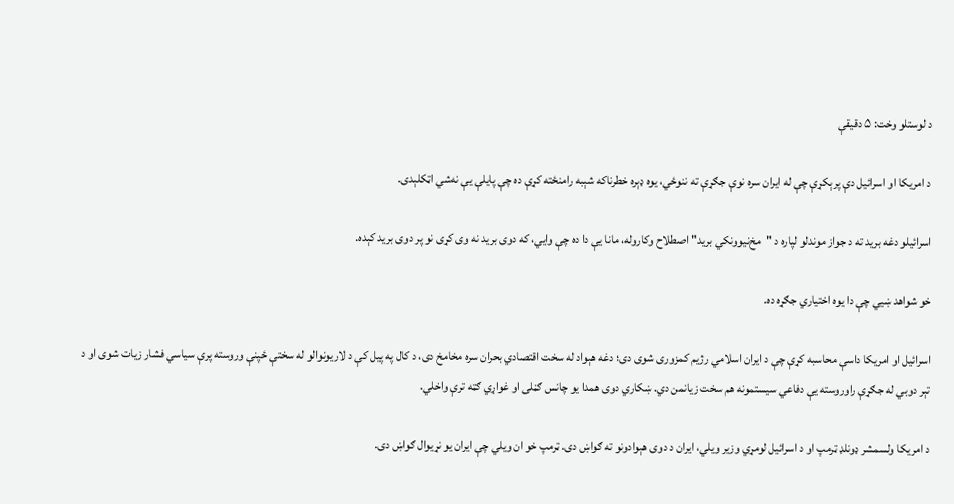د لوستلو وخت: ۵ دقیقې

د امریکا او اسرائیل دې پرېکړې چې له ایران سره نوې جګړې ته ننوځي، یوه ډېره خطرناکه شېبه رامنځته کړې ده چې پایلې یې نه‌شي اټکلېدی.

اسرائیلو دغه برید ته د جواز موندلو لپاره د "مخ‌نیوونکي برید" اصطلاح وکاروله، مانا یې دا ده چې وايي، که دوی برید نه وی کړی نو پر دوی برید کېده.

خو شواهد ښيي چې دا یوه اختیاري جګړه ده.

اسرائیل او امریکا داسې محاسبه کړې چې د ایران اسلامي رژیم کمزوری شوی دی؛ دغه هېواد له سخت اقتصادي بحران سره مخامخ دی، د کال په پیل کې د لاریونوالو له سختې ځپنې وروسته پرې سیاسي فشار زیات شوی او د تېر دوبي له جګړې راوروسته یې دفاعي سیستمونه هم سخت زیانمن دي. ښکاري دوی همدا یو چانس ګڼلی او غواړي ګټه ترې واخلي.

د امریکا ولسمشر ډونلډ ټرمپ او د اسرائیل لومړي وزیر ویلي، ایران د دوی هېوادونو ته ګواښ دی. ټرمپ خو ان ویلي چې ایران یو نړیوال ګواښ دی.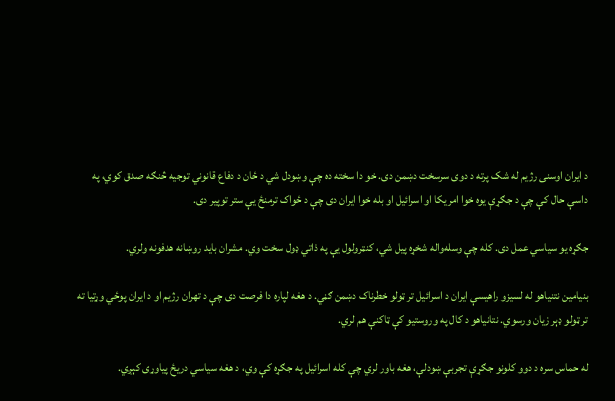د ایران اوسنی رژیم له شک پرته د دوی سرسخت دښمن دی. خو دا سخته ده چې وښودل شي د ځان‌ د دفاع قانوني توجیه څنګه صدق کوي، په داسې حال کې چې د جګړې یوه خوا امریکا او اسرائیل او بله خوا ایران دی چې د ځواک ترمنځ یې ستر توپیر دی.

جګړه یو سیاسي عمل دی. کله چې وسله‌واله شخړه پیل شي، کنټرولول یې په ذاتي ډول سخت وي. مشران باید روښانه هدفونه ولري.

بنیامین نتنیاهو له لسیزو راهیسې ایران د اسرائیل تر ټولو خطرناک دښمن ګڼي. د هغه لپاره دا فرصت دی چې د تهران رژیم او د ایران پوځي وړتیا ته تر ټولو ډېر زیان ورسوي. نتانیاهو د کال په وروستیو کې ټاکنې هم لري.

له حماس سره د دوو کلونو جګړې تجربې ښودلې، هغه باور لري چې کله اسرائیل په جګړه کې وي، د هغه سیاسي دریځ پیاوړی کېږي.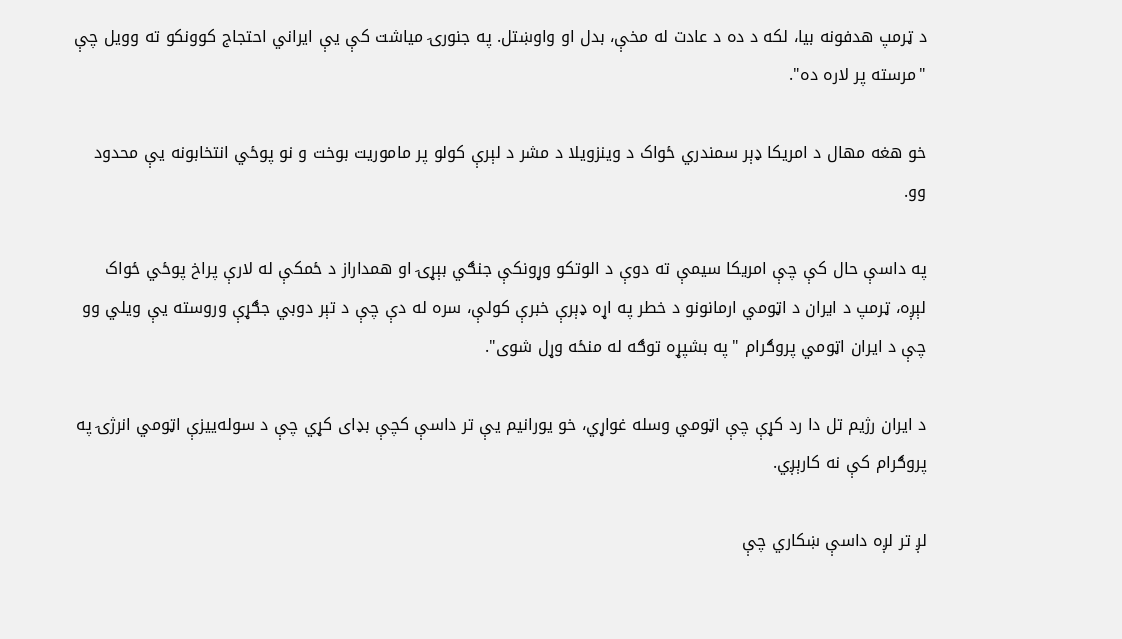د ټرمپ هدفونه بیا، لکه د ده د عادت له مخې، بدل او واوښتل. په جنورۍ میاشت کې یې ایراني احتجاج کوونکو ته وویل چې "مرسته پر لاره ده".

خو هغه مهال د امریکا ډېر سمندري ځواک د وینزویلا د مشر د لېرې کولو پر ماموریت بوخت و نو پوځي انتخابونه یې محدود وو.

په داسې حال کې چې امریکا سیمې ته دوې د الوتکو وړونکې جنګي بېړۍ او همداراز د ځمکې له لارې پراخ پوځي ځواک لېږه، ټرمپ د ایران د اټومي ارمانونو د خطر په اړه ډېرې خبرې کولې، سره له دې چې د تېر دوبي جګړې وروسته یې ویلي وو چې د ایران اټومي پروګرام "په بشپړه توګه له منځه وړل شوی".

د ایران رژیم تل دا رد کړې چې اټومي وسله غواړي، خو یورانیم یې تر داسې کچې بډای کړي چې د سوله‌ییزې اټومي انرژۍ په پروګرام کې نه کارېږي.

لږ تر لږه داسې ښکاري چې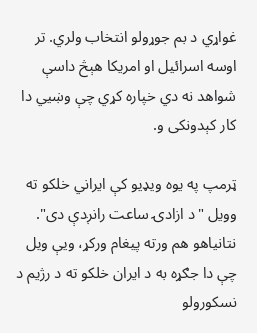غواړي د بم جوړولو انتخاب ولري. تر اوسه اسرائیل او امریکا هېڅ داسې شواهد نه‌ دي خپاره کړي چې وښيي دا کار کېدونکی و.

ټرمپ په یوه ویډیو کې ایراني خلکو ته وویل "د ازادۍ ساعت رانږدې دی". نتانیاهو هم ورته پیغام ورکړ، ویې ویل چې دا جګړه به د ایران خلکو ته د رژیم د نسکورولو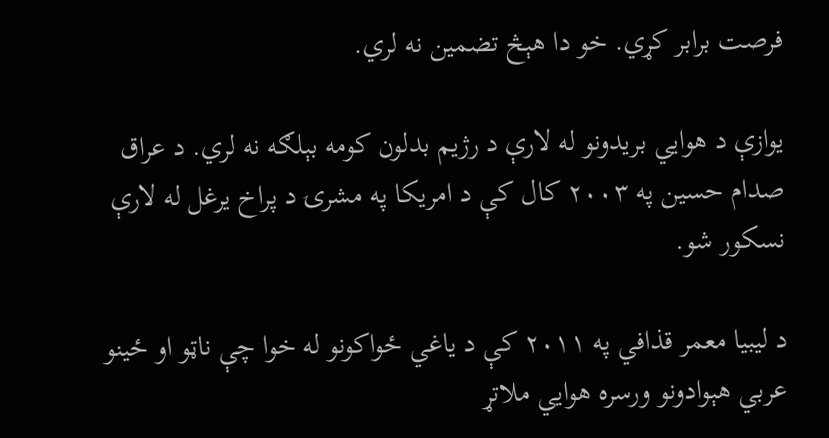فرصت برابر کړي. خو دا هېڅ تضمین نه لري.

یوازې د هوايي بریدونو له لارې د رژیم بدلون کومه بېلګه نه لري. د عراق صدام حسین په ۲۰۰۳ کال کې د امریکا په مشرۍ د پراخ یرغل له لارې نسکور شو.

د لیبیا معمر قذافي په ۲۰۱۱ کې د یاغي ځواکونو له خوا چې ناټو او ځینو عربي هېوادونو ورسره هوايي ملاتړ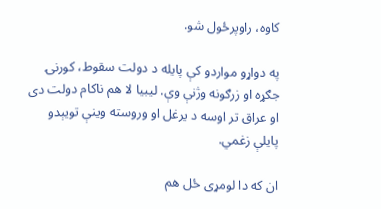کاوه، راوپرځول شو.

په دواړو مواردو کې پایله د دولت سقوط، کورنۍ جګړه او زرګونه وژنې وې. لیبیا لا هم ناکام دولت دی او عراق تر اوسه د یرغل او وروسته وینې تویېدو پایلې زغمي.

ان که دا لومړی ځل هم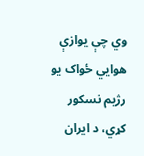وي چې یوازې هوايي ځواک یو رژیم نسکور کړي، د ایران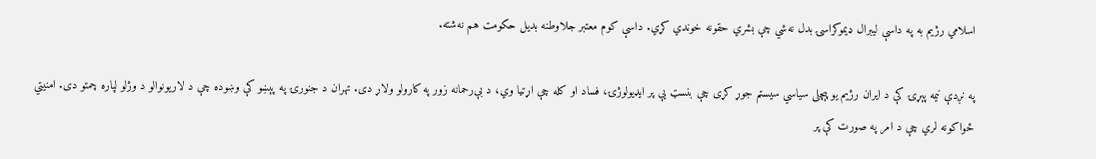اسلامي رژیم به په داسې لیبرال ډیموکراسۍ بدل نه‌شي چې بشري حقونه خوندي کړي. داسې کوم معتبر جلاوطنه بدیل حکومت هم نه‌شته.

په نږدې نیمه پېړۍ کې د ایران رژیم یو پېچلی سیاسي سیستم جوړ کړی چې بنسټ یې پر ایډیولوژۍ، فساد او کله چې اړتیا وي، د بې‌رحمانه زور په کارولو ولاړ دی. تهران د جنورۍ په پېښو کې وښوده چې د لاریونوالو د وژلو لپاره چمتو دی. امنیتي ځواکونه لري چې د امر په صورت کې پر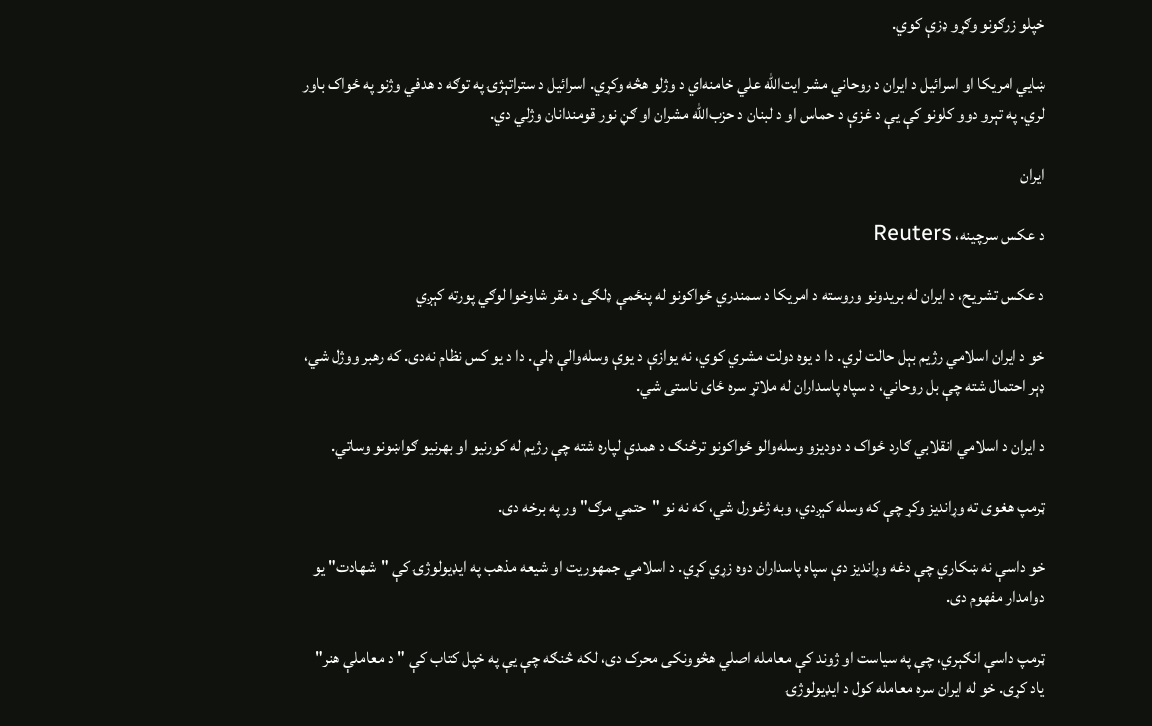خپلو زرګونو وګړو ډزې کوي.

ښايي امریکا او اسرائیل د ایران د روحاني مشر ایت‌الله علي خامنه‌اي د وژلو هڅه وکړي. اسرائیل د ستراتېژۍ په توګه د هدفي وژنو په ځواک باور لري. په تېرو دوو کلونو کې یې د غزې د حماس او د لبنان د حزب‌الله مشران او ګڼ نور قومندانان وژلي دي.

ایران

د عکس سرچینه، Reuters

د عکس تشریح، د ایران له بریدونو وروسته د امریکا د سمندري ځواکونو له پنځمې ډلګۍ د مقر شاوخوا لوګي پورته کېږي

خو د ایران اسلامي رژیم بېل حالت لري. دا د یوه دولت مشري کوي، نه یوازې د یوې وسله‌والې ډلې. دا د یو کس نظام نه‌دی. که رهبر ووژل شي، ډېر احتمال شته چې بل روحاني، د سپاه پاسداران له ملاتړ سره ځای ناستی شي.

د ایران د اسلامي انقلابي ګارد ځواک د دودیزو وسله‌والو ځواکونو ترڅنګ د همدې لپاره شته چې رژیم له کورنیو او بهرنیو ګواښونو وساتي.

ټرمپ هغوی ته وړاندیز وکړ چې که وسله کېږدي، وبه ژغورل شي، که نه نو "حتمي مرګ" ور په برخه دی.

خو داسې نه ښکاري چې دغه وړاندیز دې سپاه پاسداران دوه زړي کړي. د اسلامي جمهوریت او شیعه مذهب په ایډیولوژۍ کې "شهادت" یو دوامدار مفهوم دی.

ټرمپ داسې انګېري، چې په سیاست او ژوند کې معامله اصلي هڅوونکی محرک دی، لکه څنګه چې یې په خپل کتاب کې "د معاملې هنر" یاد کړی. خو له ایران سره معامله کول د ایډیولوژۍ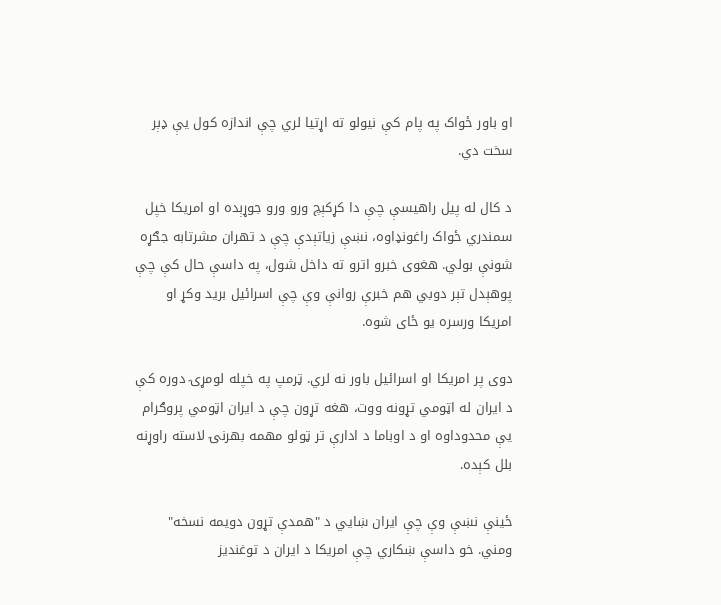او باور ځواک په پام کې نیولو ته اړتیا لري چې اندازه کول یې ډېر سخت دي.

د کال له پیل راهیسې چې دا کړکېچ ورو ورو جوړېده او امریکا خپل سمندري ځواک راغونډاوه، نښې زیاتېدې چې د تهران مشرتابه جګړه شونې بولي. هغوی خبرو اترو ته داخل شول، په داسې حال کې چې پوهېدل تېر دوبي هم خبرې روانې وې چې اسرائیل برید وکړ او امریکا ورسره یو ځای شوه.

دوی پر امریکا او اسرائیل باور نه لري. ټرمپ په خپله لومړۍ دوره کې د ایران له اټومي تړونه ووت، هغه تړون چې د ایران اټومي پروګرام یې محدوداوه او د اوباما د ادارې تر ټولو مهمه بهرنۍ لاسته راوړنه بلل کېده.

ځینې نښې وې چې ایران ښايي د "همدې تړون دویمه نسخه" ومني. خو داسې ښکاري چې امریکا د ایران د توغندیز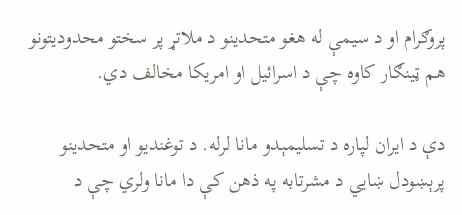پروګرام او د سیمې له هغو متحدینو د ملاتړ پر سختو محدودیتونو هم ټینګار کاوه چې د اسرائیل او امریکا مخالف دي.

دې د ایران لپاره د تسلیمېدو مانا لرله. د توغندیو او متحدینو پرېښودل ښايي د مشرتابه په ذهن کې دا مانا ولري چې د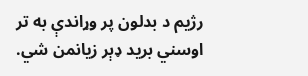رژیم د بدلون پر وړاندې به تر اوسني برید ډېر زیانمن شي.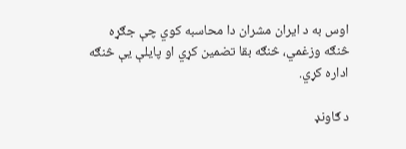اوس به د ایران مشران دا محاسبه کوي چې جګړه څنګه وزغمي، څنګه بقا تضمین کړي او پایلې یې څنګه اداره کړي.

د ګاونډ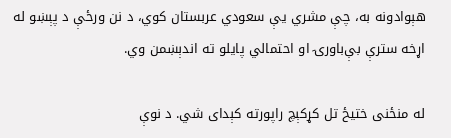هېوادونه به، چې مشري یې سعودي عربستان کوي، د نن ورځې د پېښو له اړخه سترې بې‌باورۍ او احتمالي پایلو ته اندېښمن وي.

له منځنی ختیځ تل کړکېچ راپورته کېدای شي. د نوې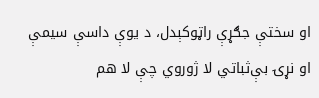او سختې جګړې راټوکېدل، د یوې داسې سیمې او نړۍ بې‌ثباتي لا ژوروي چې لا هم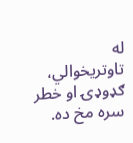له تاوتریخوالي، ګډوډۍ او خطر سره مخ ده.